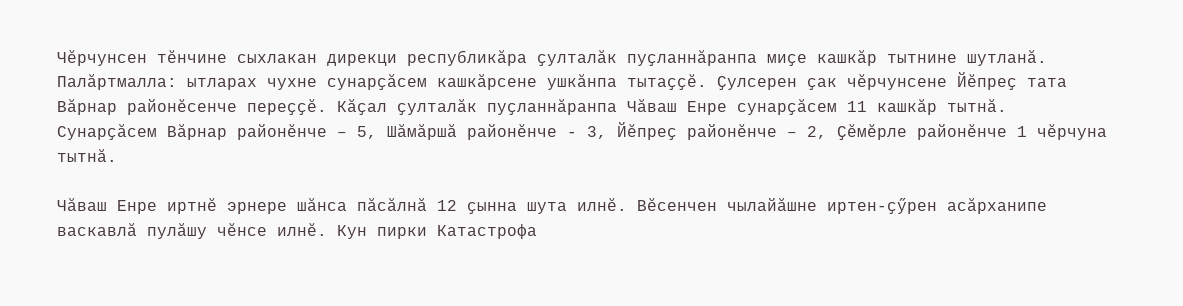Чӗрчунсен тӗнчине сыхлакан дирекци республикӑра ҫулталӑк пуҫланнӑранпа миҫе кашкӑр тытнине шутланӑ.
Палӑртмалла: ытларах чухне сунарҫӑсем кашкӑрсене ушкӑнпа тытаҫҫӗ. Ҫулсерен ҫак чӗрчунсене Йӗпреҫ тата Вӑрнар районӗсенче переҫҫӗ. Кӑҫал ҫулталӑк пуҫланнӑранпа Чӑваш Енре сунарҫӑсем 11 кашкӑр тытнӑ.
Сунарҫӑсем Вӑрнар районӗнче – 5, Шӑмӑршӑ районӗнче - 3, Йӗпреҫ районӗнче – 2, Ҫӗмӗрле районӗнче 1 чӗрчуна тытнӑ.

Чӑваш Енре иртнӗ эрнере шӑнса пӑсӑлнӑ 12 ҫынна шута илнӗ. Вӗсенчен чылайӑшне иртен-ҫӳрен асӑрханипе васкавлӑ пулӑшу чӗнсе илнӗ. Кун пирки Катастрофа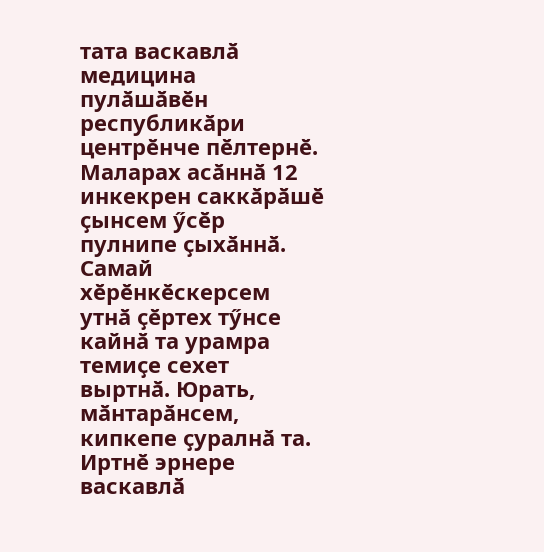тата васкавлӑ медицина пулӑшӑвӗн республикӑри центрӗнче пӗлтернӗ.
Маларах асӑннӑ 12 инкекрен саккӑрӑшӗ ҫынсем ӳсӗр пулнипе ҫыхӑннӑ. Самай хӗрӗнкӗскерсем утнӑ ҫӗртех тӳнсе кайнӑ та урамра темиҫе сехет выртнӑ. Юрать, мӑнтарӑнсем, кипкепе ҫуралнӑ та.
Иртнӗ эрнере васкавлӑ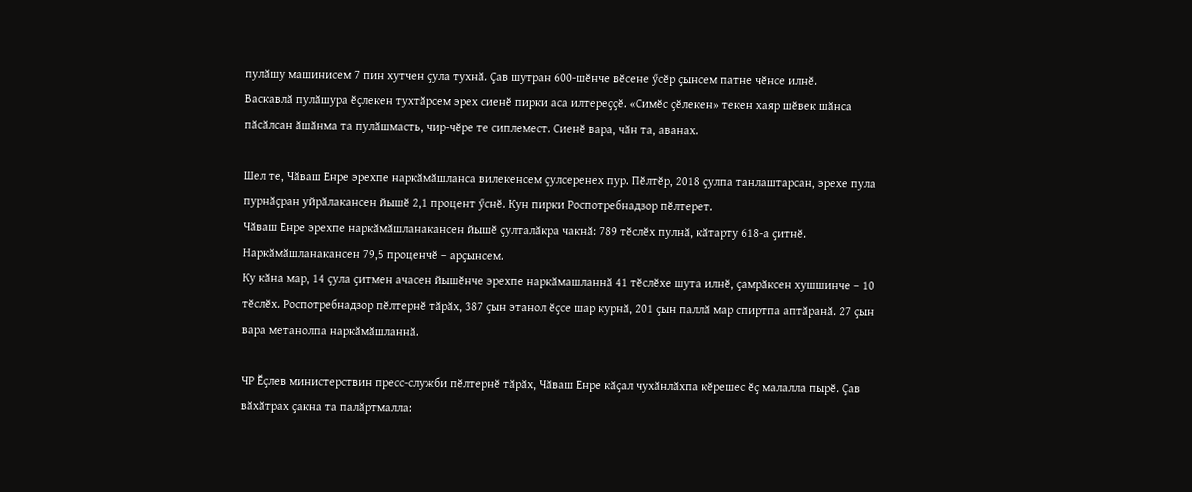пулӑшу машинисем 7 пин хутчен ҫула тухнӑ. Ҫав шутран 600-шӗнче вӗсене ӳсӗр ҫынсем патне чӗнсе илнӗ.
Васкавлӑ пулӑшура ӗҫлекен тухтӑрсем эрех сиенӗ пирки аса илтереҫҫӗ. «Симӗс ҫӗлекен» текен хаяр шӗвек шӑнса пӑсӑлсан ӑшӑнма та пулӑшмасть, чир-чӗре те сиплемест. Сиенӗ вара, чӑн та, аванах.

Шел те, Чӑваш Енре эрехпе наркӑмӑшланса вилекенсем ҫулсеренех пур. Пӗлтӗр, 2018 ҫулпа танлаштарсан, эрехе пула пурнӑҫран уйрӑлакансен йышӗ 2,1 процент ӳснӗ. Кун пирки Роспотребнадзор пӗлтерет.
Чӑваш Енре эрехпе наркӑмӑшланакансен йышӗ ҫулталӑкра чакнӑ: 789 тӗслӗх пулнӑ, кӑтарту 618-а ҫитнӗ. Наркӑмӑшланакансен 79,5 проценчӗ – арҫынсем.
Ку кӑна мар, 14 ҫула ҫитмен ачасен йышӗнче эрехпе наркӑмашланнӑ 41 тӗслӗхе шута илнӗ, ҫамрӑксен хушшинче – 10 тӗслӗх. Роспотребнадзор пӗлтернӗ тӑрӑх, 387 ҫын этанол ӗҫсе шар курнӑ, 201 ҫын паллӑ мар спиртпа аптӑранӑ. 27 ҫын вара метанолпа наркӑмӑшланнӑ.

ЧР Ӗҫлев министерствин пресс-служби пӗлтернӗ тӑрӑх, Чӑваш Енре кӑҫал чухӑнлӑхпа кӗрешес ӗҫ малалла пырӗ. Ҫав вӑхӑтрах ҫакна та палӑртмалла: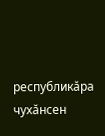республикӑра чухӑнсен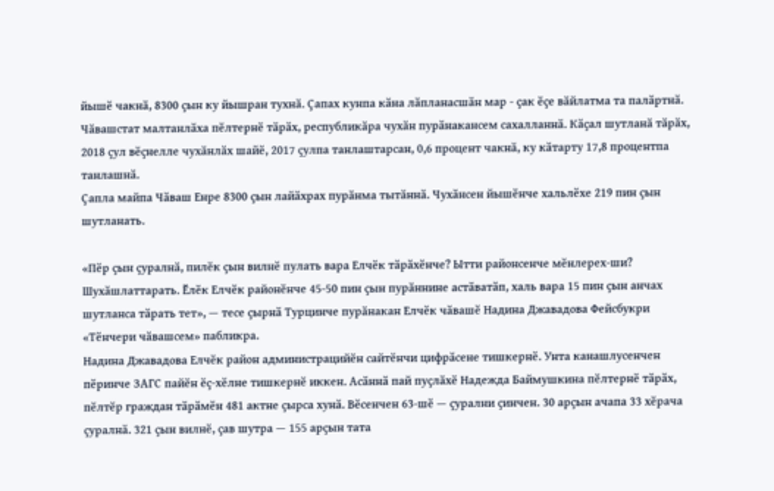йышӗ чакнӑ, 8300 ҫын ку йышран тухнӑ. Ҫапах кунпа кӑна лӑпланасшӑн мар - ҫак ӗҫе вӑйлатма та палӑртнӑ.
Чӑвашстат малтанлӑха пӗлтернӗ тӑрӑх, республикӑра чухӑн пурӑнакансем сахалланнӑ. Кӑҫал шутланӑ тӑрӑх, 2018 ҫул вӗҫнелле чухӑнлӑх шайӗ, 2017 ҫулпа танлаштарсан, 0,6 процент чакнӑ, ку кӑтарту 17,8 процентпа танлашнӑ.
Ҫапла майпа Чӑваш Енре 8300 ҫын лайӑхрах пурӑнма тытӑннӑ. Чухӑнсен йышӗнче хальлӗхе 219 пин ҫын шутланать.

«Пӗр ҫын ҫуралнӑ, пилӗк ҫын вилнӗ пулать вара Елчӗк тӑрӑхӗнче? Ытти районсенче мӗнлерех-ши? Шухӑшлаттарать. Ӗлӗк Елчӗк районӗнче 45-50 пин ҫын пурӑннине астӑватӑп, халь вара 15 пин ҫын анчах шутланса тӑрать тет», — тесе ҫырнӑ Турцинче пурӑнакан Елчӗк чӑвашӗ Надина Джавадова Фейсбукри «Тӗнчери чӑвашсем» пабликра.
Надина Джавадова Елчӗк район администрацийӗн сайтӗнчи цифрӑсене тишкернӗ. Унта канашлусенчен пӗринче ЗАГС пайӗн ӗҫ-хӗлне тишкернӗ иккен. Асӑннӑ пай пуҫлӑхӗ Надежда Баймушкина пӗлтернӗ тӑрӑх, пӗлтӗр граждан тӑрӑмӗн 481 актне ҫырса хунӑ. Вӗсенчен 63-шӗ — ҫурални ҫинчен. 30 арҫын ачапа 33 хӗрача ҫуралнӑ. 321 ҫын вилнӗ, ҫав шутра — 155 арҫын тата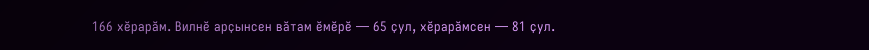166 хӗрарӑм. Вилнӗ арҫынсен вӑтам ӗмӗрӗ — 65 ҫул, хӗрарӑмсен — 81 ҫул.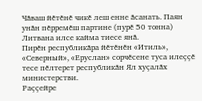Чӑваш йӗтӗнӗ чикӗ леш енне ӑсанать. Паян унӑн пӗрремӗш партине (пурӗ 50 тонна) Литвана илсе кайма тиесе янӑ.
Пирӗн республикӑра йӗтӗнӗн «Итиль», «Северный», «Еруслан» сорчӗсене туса илеҫҫӗ тесе пӗлтерет республикӑн Ял хуҫалӑх министерстви.
Раҫҫейре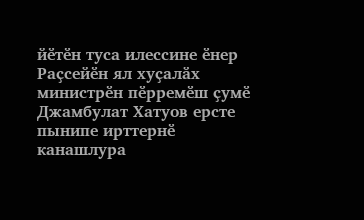йӗтӗн туса илессине ӗнер Раҫсейӗн ял хуҫалӑх министрӗн пӗрремӗш ҫумӗ Джамбулат Хатуов ерсте пынипе ирттернӗ канашлура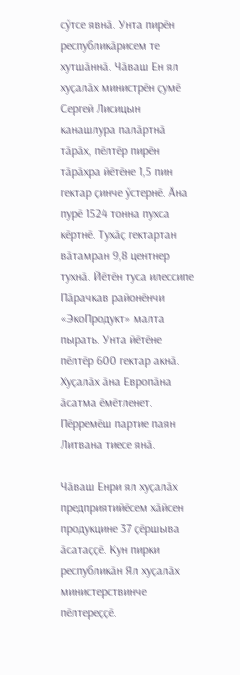сӳтсе явнӑ. Унта пирӗн республикӑрисем те хутшӑннӑ. Чӑваш Ен ял хуҫалӑх министрӗн ҫумӗ Сергей Лисицын канашлура палӑртнӑ тӑрӑх, пӗлтӗр пирӗн тӑрӑхра йӗтӗне 1,5 пин гектар ҫинче ӳстернӗ. Ӑна пурӗ 1524 тонна пухса кӗртнӗ. Тухӑҫ гектартан вӑтамран 9,8 центнер тухнӑ. Йӗтӗн туса илессипе Пӑрачкав районӗнчи «ЭкоПродукт» малта пырать. Унта йӗтӗне пӗлтӗр 600 гектар акнӑ. Хуҫалӑх ӑна Европӑна ӑсатма ӗмӗтленет. Пӗрремӗш партие паян Литвана тиесе янӑ.

Чӑваш Енри ял хуҫалӑх предприятийӗсем хӑйсен продукцине 37 ҫӗршыва ӑсатаҫҫӗ. Кун пирки республикӑн Ял хуҫалӑх министерствинче пӗлтереҫҫӗ.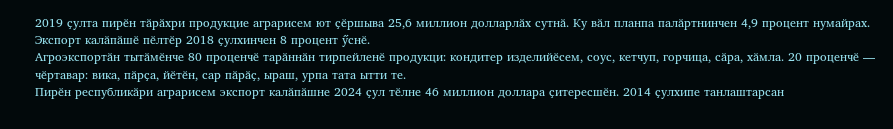2019 ҫулта пирӗн тӑрӑхри продукцие аграрисем ют ҫӗршыва 25,6 миллион долларлӑх сутнӑ. Ку вӑл планпа палӑртнинчен 4,9 процент нумайрах. Экспорт калӑпӑшӗ пӗлтӗр 2018 ҫулхинчен 8 процент ӳснӗ.
Агроэкспортӑн тытӑмӗнче 80 проценчӗ тарӑннӑн тирпейленӗ продукци: кондитер изделийӗсем, соус, кетчуп, горчица, сӑра, хӑмла. 20 проценчӗ — чӗртавар: вика, пӑрҫа, йӗтӗн, сар пӑрӑҫ, ыраш, урпа тата ытти те.
Пирӗн республикӑри аграрисем экспорт калӑпӑшне 2024 ҫул тӗлне 46 миллион доллара ҫитересшӗн. 2014 ҫулхипе танлаштарсан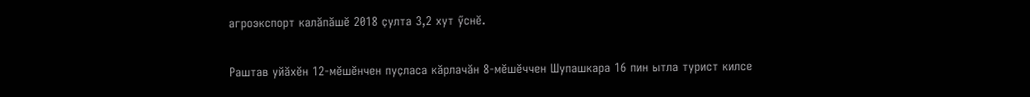агроэкспорт калӑпӑшӗ 2018 ҫулта 3,2 хут ӳснӗ.

Раштав уйӑхӗн 12-мӗшӗнчен пуҫласа кӑрлачӑн 8-мӗшӗччен Шупашкара 16 пин ытла турист килсе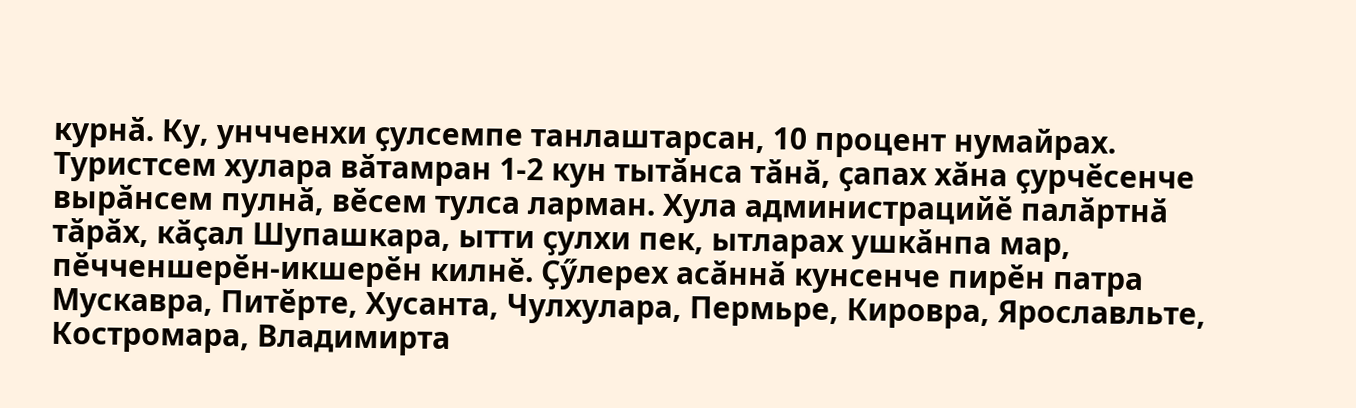курнӑ. Ку, унчченхи ҫулсемпе танлаштарсан, 10 процент нумайрах.
Туристсем хулара вӑтамран 1-2 кун тытӑнса тӑнӑ, ҫапах хӑна ҫурчӗсенче вырӑнсем пулнӑ, вӗсем тулса ларман. Хула администрацийӗ палӑртнӑ тӑрӑх, кӑҫал Шупашкара, ытти ҫулхи пек, ытларах ушкӑнпа мар, пӗчченшерӗн-икшерӗн килнӗ. Ҫӳлерех асӑннӑ кунсенче пирӗн патра Мускавра, Питӗрте, Хусанта, Чулхулара, Пермьре, Кировра, Ярославльте, Костромара, Владимирта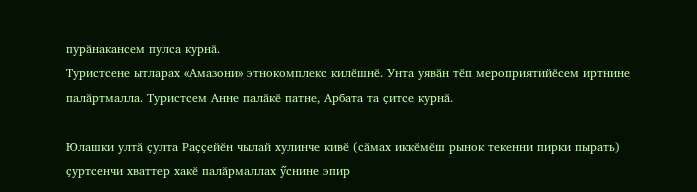пурӑнакансем пулса курнӑ.
Туристсене ытларах «Амазони» этнокомплекс килӗшнӗ. Унта уявӑн тӗп мероприятийӗсем иртнине палӑртмалла. Туристсем Анне палӑкӗ патне, Арбата та ҫитсе курнӑ.

Юлашки ултӑ ҫулта Раҫҫейӗн чылай хулинче кивӗ (сӑмах иккӗмӗш рынок текенни пирки пырать) ҫуртсенчи хваттер хакӗ палӑрмаллах ӳснине эпир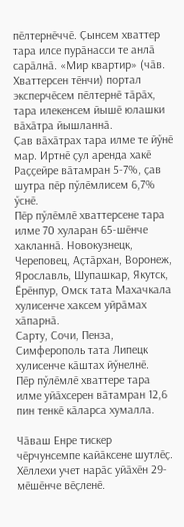пӗлтернӗччӗ. Ҫынсем хваттер тара илсе пурӑнасси те анлӑ сарӑлнӑ. «Мир квартир» (чӑв. Хваттерсен тӗнчи) портал эксперчӗсем пӗлтернӗ тӑрӑх, тара илекенсем йышӗ юлашки вӑхӑтра йышланнӑ.
Ҫав вӑхӑтрах тара илме те йӳнӗ мар. Иртнӗ ҫул аренда хакӗ Раҫҫейре вӑтамран 5-7%, ҫав шутра пӗр пӳлӗмлисем 6,7% ӳснӗ.
Пӗр пӳлӗмлӗ хваттерсене тара илме 70 хуларан 65-шӗнче хакланнӑ. Новокузнецк, Череповец, Аҫтӑрхан, Воронеж, Ярославль, Шупашкар, Якутск, Ӗрӗнпур, Омск тата Махачкала хулисенче хаксем уйрӑмах хӑпарнӑ.
Сарту, Сочи, Пенза, Симферополь тата Липецк хулисенче кӑштах йӳнелнӗ.
Пӗр пӳлӗмлӗ хваттере тара илме уйӑхсерен вӑтамран 12,6 пин тенкӗ кӑларса хумалла.

Чӑваш Енре тискер чӗрчунсемпе кайӑксене шутлӗҫ. Хӗллехи учет нарӑс уйӑхӗн 29-мӗшӗнче вӗҫленӗ.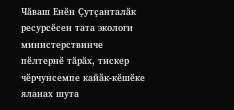Чӑваш Енӗн Ҫутҫанталӑк ресурсӗсен тата экологи министерствинче пӗлтернӗ тӑрӑх, тискер чӗрчунсемпе кайӑк-кӗшӗке яланах шута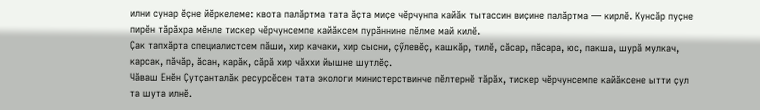илни сунар ӗҫне йӗркелеме: квота палӑртма тата ӑҫта миҫе чӗрчунпа кайӑк тытассин виҫине палӑртма — кирлӗ. Кунсӑр пуҫне пирӗн тӑрӑхра мӗнле тискер чӗрчунсемпе кайӑксем пурӑннине пӗлме май килӗ.
Ҫак тапхӑрта специалистсем пӑши, хир качаки, хир сысни, ҫӳлевӗҫ, кашкӑр, тилӗ, сӑсар, пӑсара, юс, пакша, шурӑ мулкач, карсак, пӑчӑр, ӑсан, карӑк, сӑрӑ хир чӑххи йышне шутлӗҫ.
Чӑваш Енӗн Ҫутҫанталӑк ресурсӗсен тата экологи министерствинче пӗлтернӗ тӑрӑх, тискер чӗрчунсемпе кайӑксене ытти ҫул та шута илнӗ.